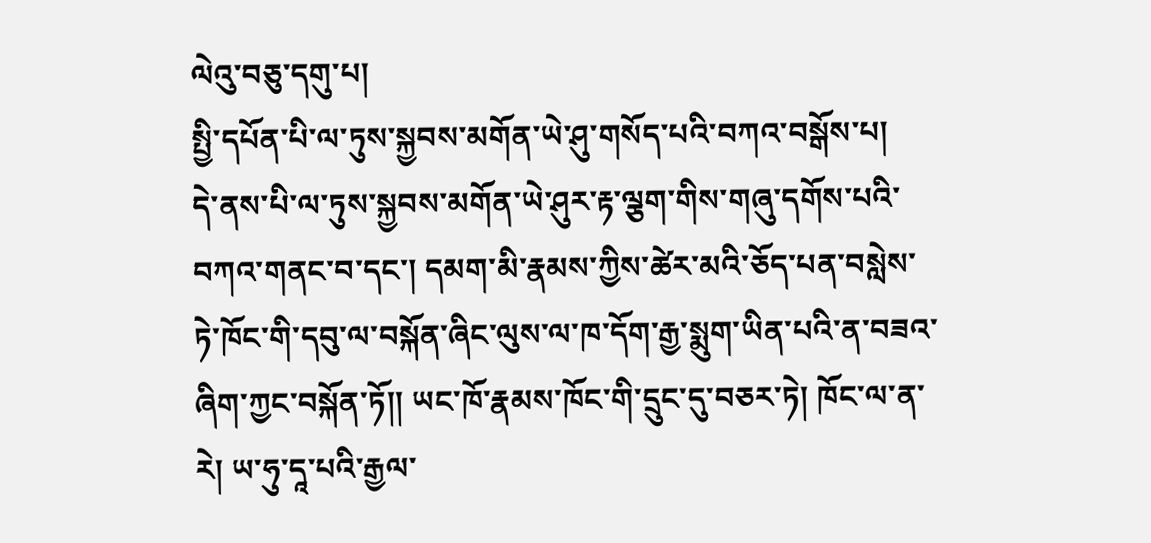ལེའུ་བཅུ་དགུ་པ།
སྤྱི་དཔོན་པི་ལ་ཏུས་སྐྱབས་མགོན་ཡེ་ཤུ་གསོད་པའི་བཀའ་བསྒོས་པ།
དེ་ནས་པི་ལ་ཏུས་སྐྱབས་མགོན་ཡེ་ཤུར་རྟ་ལྕག་གིས་གཞུ་དགོས་པའི་བཀའ་གནང་བ་དང་། དམག་མི་རྣམས་ཀྱིས་ཚེར་མའི་ཅོད་པན་བསླེས་ཏེ་ཁོང་གི་དབུ་ལ་བསྐོན་ཞིང་ལུས་ལ་ཁ་དོག་རྒྱ་སྨུག་ཡིན་པའི་ན་བཟའ་ཞིག་ཀྱང་བསྐོན་ཏོ།། ཡང་ཁོ་རྣམས་ཁོང་གི་དྲུང་དུ་བཅར་ཏེ། ཁོང་ལ་ན་རེ། ཡ་ཧུ་དཱ་པའི་རྒྱལ་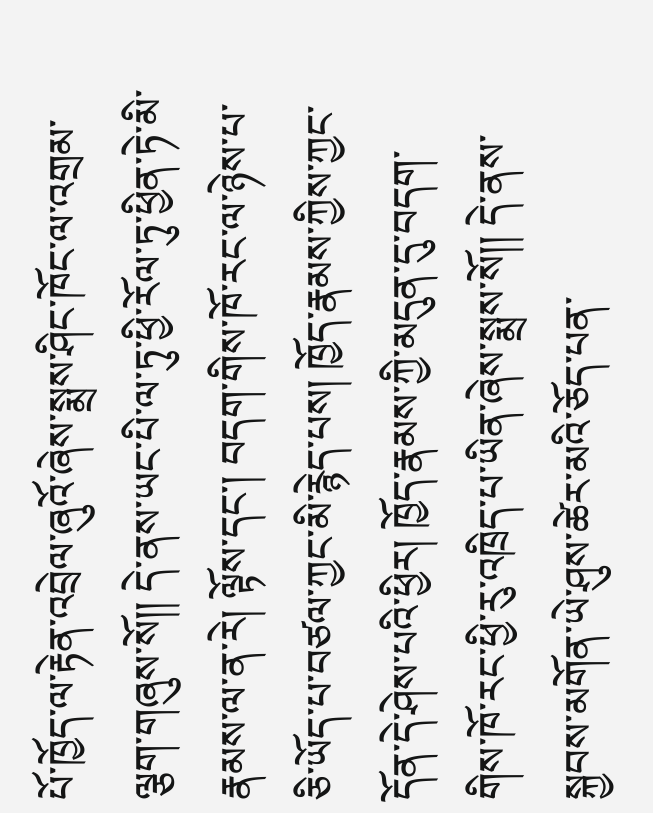པོ་ཁྱོད་ལ་རྟེན་འབྲེལ་ཞུའོ་ཞེས་སྨྲས་ཤིང་ཁོང་ལ་འགྲམ་ལྕག་གཞུས་སོ།། དེ་ནས་ཡང་པི་ལ་ཏུ་ཕྱི་རོལ་ཏུ་ཕྱིན་ཏེ་མི་རྣམས་ལ་ན་རེ། ལྟོས་དང་། བདག་གིས་ཁོ་རང་ལ་ཉེས་པ་ཅི་ཡོད་པ་བཙལ་ཀྱང་མི་རྙེད་པས། ཁྱོད་རྣམས་ཀྱིས་ཀྱང་དོན་དེ་ཤེས་པའི་ཕྱིར། ཁྱོད་རྣམས་ཀྱི་མདུན་དུ་བདག་གིས་ཁོ་རང་ཕྱི་རུ་འཁྲིད་པ་ཡིན་ཞེས་སྨྲས་སོ།། དེ་ནས་སྐྱབས་མགོན་ཡེ་ཤུས་ཚེར་མའི་ཅོད་པན་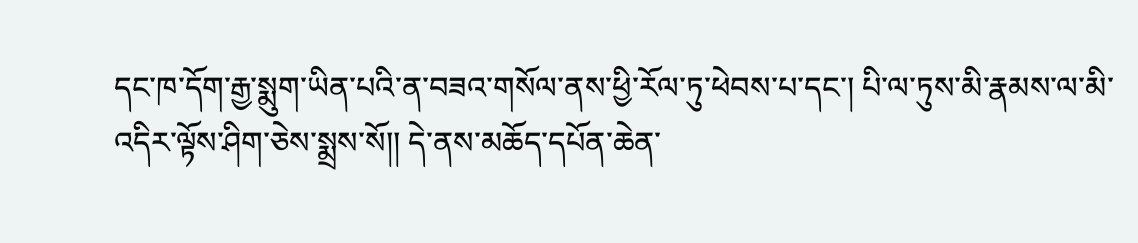དང་ཁ་དོག་རྒྱ་སྨུག་ཡིན་པའི་ན་བཟའ་གསོལ་ནས་ཕྱི་རོལ་ཏུ་ཕེབས་པ་དང་། པི་ལ་ཏུས་མི་རྣམས་ལ་མི་འདིར་ལྟོས་ཤིག་ཅེས་སྨྲས་སོ།། དེ་ནས་མཆོད་དཔོན་ཆེན་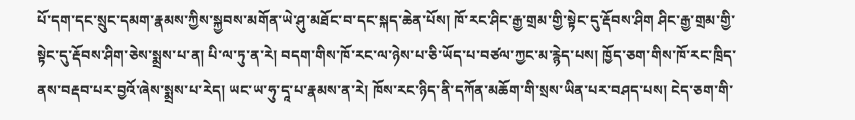པོ་དག་དང་སྲུང་དམག་རྣམས་ཀྱིས་སྐྱབས་མགོན་ཡེ་ཤུ་མཐོང་བ་དང་སྐད་ཆེན་པོས། ཁོ་རང་ཤིང་རྒྱ་གྲམ་གྱི་སྟེང་དུ་རྡོབས་ཤིག ཤིང་རྒྱ་གྲམ་གྱི་སྟེང་དུ་རྡོབས་ཤིག་ཅེས་སྨྲས་པ་ན། པི་ལ་ཏུ་ན་རེ། བདག་གིས་ཁོ་རང་ལ་ཉེས་པ་ཅི་ཡོད་པ་བཙལ་ཀྱང་མ་རྙེད་པས། ཁྱོད་ཅག་གིས་ཁོ་རང་ཁྲིད་ནས་བརྡབ་པར་བྱའོ་ཞེས་སྨྲས་པ་རེད། ཡང་ཡ་ཧུ་དཱ་པ་རྣམས་ན་རེ། ཁོས་རང་ཉིད་ནི་དཀོན་མཆོག་གི་སྲས་ཡིན་པར་བཤད་པས། ངེད་ཅག་གི་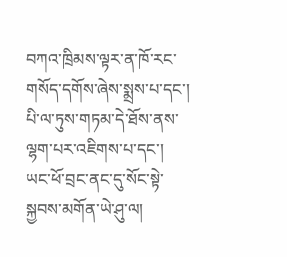བཀའ་ཁྲིམས་ལྟར་ན་ཁོ་རང་གསོད་དགོས་ཞེས་སྨྲས་པ་དང་། པི་ལ་ཏུས་གཏམ་དེ་ཐོས་ནས་ལྷག་པར་འཇིགས་པ་དང་། ཡང་ཕོ་བྲང་ནང་དུ་སོང་སྟེ་སྐྱབས་མགོན་ཡེ་ཤུ་ལ།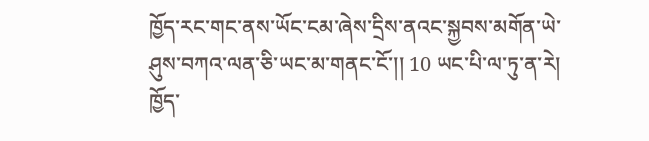ཁྱོད་རང་གང་ནས་ཡོང་ངམ་ཞེས་དྲིས་ནའང་སྐྱབས་མགོན་ཡེ་ཤུས་བཀའ་ལན་ཅི་ཡང་མ་གནང་ངོ་།། 10 ཡང་པི་ལ་ཏུ་ན་རེ། ཁྱོད་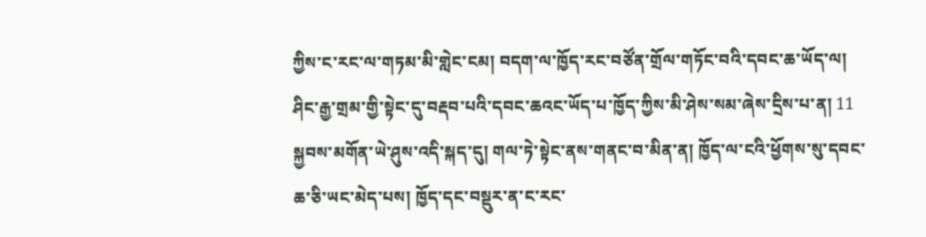ཀྱིས་ང་རང་ལ་གཏམ་མི་གླེང་ངམ། བདག་ལ་ཁྱོད་རང་བཙོན་གྲོལ་གཏོང་བའི་དབང་ཆ་ཡོད་ལ། ཤིང་རྒྱ་གྲམ་གྱི་སྟེང་དུ་བརྡབ་པའི་དབང་ཆའང་ཡོད་པ་ཁྱོད་ཀྱིས་མི་ཤེས་སམ་ཞེས་དྲིས་པ་ན། 11 སྐྱབས་མགོན་ཡེ་ཤུས་འདི་སྐད་དུ། གལ་ཏེ་སྟེང་ནས་གནང་བ་མིན་ན། ཁྱོད་ལ་ངའི་ཕྱོགས་སུ་དབང་ཆ་ཅི་ཡང་མེད་པས། ཁྱོད་དང་བསྡུར་ན་ང་རང་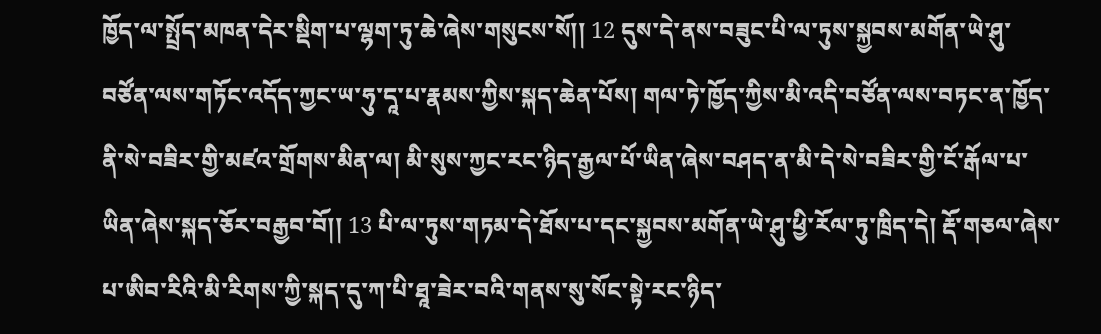ཁྱོད་ལ་སྤྲོད་མཁན་དེར་སྡིག་པ་ལྷག་ཏུ་ཆེ་ཞེས་གསུངས་སོ།། 12 དུས་དེ་ནས་བཟུང་པི་ལ་ཏུས་སྐྱབས་མགོན་ཡེ་ཤུ་བཙོན་ལས་གཏོང་འདོད་ཀྱང་ཡ་ཧུ་དཱ་པ་རྣམས་ཀྱིས་སྐད་ཆེན་པོས། གལ་ཏེ་ཁྱོད་ཀྱིས་མི་འདི་བཙོན་ལས་བཏང་ན་ཁྱོད་ནི་སེ་བཟིར་གྱི་མཛའ་གྲོགས་མིན་ལ། མི་སུས་ཀྱང་རང་ཉིད་རྒྱལ་པོ་ཡིན་ཞེས་བཤད་ན་མི་དེ་སེ་བཟིར་གྱི་ངོ་རྒོལ་པ་ཡིན་ཞེས་སྐད་ཅོར་བརྒྱབ་བོ།། 13 པི་ལ་ཏུས་གཏམ་དེ་ཐོས་པ་དང་སྐྱབས་མགོན་ཡེ་ཤུ་ཕྱི་རོལ་ཏུ་ཁྲིད་དེ། རྡོ་གཅལ་ཞེས་པ་ཨིབ་རིའི་མི་རིགས་ཀྱི་སྐད་དུ་ཀ་པི་ཐཱ་ཟེར་བའི་གནས་སུ་སོང་སྟེ་རང་ཉིད་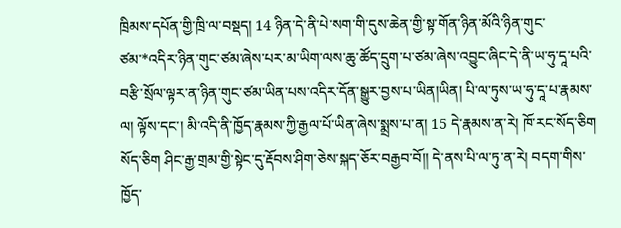ཁྲིམས་དཔོན་གྱི་ཁྲི་ལ་བསྡད། 14 ཉིན་དེ་ནི་པེ་སག་གི་དུས་ཆེན་གྱི་སྟ་གོན་ཉིན་མོའི་ཉིན་གུང་ཙམ་*འདིར་ཉིན་གུང་ཙམ་ཞེས་པར་མ་ཡིག་ལས་ཆུ་ཚོད་དྲུག་པ་ཙམ་ཞེས་འབྱུང་ཞིང་དེ་ནི་ཡ་ཧུ་དཱ་པའི་བརྩི་སྲོལ་ལྟར་ན་ཉིན་གུང་ཙམ་ཡིན་པས་འདིར་དོན་སྒྱུར་བྱས་པ་ཡིན།ཡིན། པི་ལ་ཏུས་ཡ་ཧུ་དཱ་པ་རྣམས་ལ། ལྟོས་དང་། མི་འདི་ནི་ཁྱོད་རྣམས་ཀྱི་རྒྱལ་པོ་ཡིན་ཞེས་སྨྲས་པ་ན། 15 དེ་རྣམས་ན་རེ། ཁོ་རང་སོད་ཅིག སོད་ཅིག ཤིང་རྒྱ་གྲམ་གྱི་སྟེང་དུ་རྡོབས་ཤིག་ཅེས་སྐད་ཅོར་བརྒྱབ་བོ།། དེ་ནས་པི་ལ་ཏུ་ན་རེ། བདག་གིས་ཁྱོད་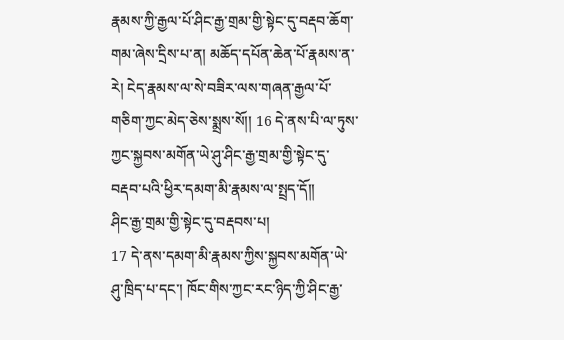རྣམས་ཀྱི་རྒྱལ་པོ་ཤིང་རྒྱ་གྲམ་གྱི་སྟེང་དུ་བརྡབ་ཆོག་གམ་ཞེས་དྲིས་པ་ན། མཆོད་དཔོན་ཆེན་པོ་རྣམས་ན་རེ། ངེད་རྣམས་ལ་སེ་བཟིར་ལས་གཞན་རྒྱལ་པོ་གཅིག་ཀྱང་མེད་ཅེས་སྨྲས་སོ།། 16 དེ་ནས་པི་ལ་ཏུས་ཀྱང་སྐྱབས་མགོན་ཡེ་ཤུ་ཤིང་རྒྱ་གྲམ་གྱི་སྟེང་དུ་བརྡབ་པའི་ཕྱིར་དམག་མི་རྣམས་ལ་སྤྲད་དོ།།
ཤིང་རྒྱ་གྲམ་གྱི་སྟེང་དུ་བརྡབས་པ།
17 དེ་ནས་དམག་མི་རྣམས་ཀྱིས་སྐྱབས་མགོན་ཡེ་ཤུ་ཁྲིད་པ་དང་། ཁོང་གིས་ཀྱང་རང་ཉིད་ཀྱི་ཤིང་རྒྱ་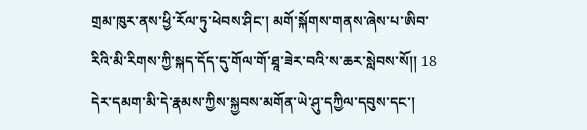གྲམ་ཁུར་ནས་ཕྱི་རོལ་ཏུ་ཕེབས་ཤིང་། མགོ་སྐོགས་གནས་ཞེས་པ་ཨིབ་རིའི་མི་རིགས་ཀྱི་སྐད་དོད་དུ་གོལ་གོ་ཐཱ་ཟེར་བའི་ས་ཆར་སླེབས་སོ།། 18 དེར་དམག་མི་དེ་རྣམས་ཀྱིས་སྐྱབས་མགོན་ཡེ་ཤུ་དཀྱིལ་དབུས་དང་།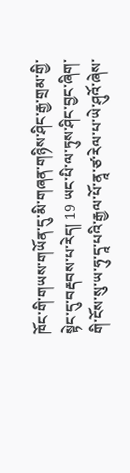ཁོང་གི་གཡས་གཡོན་དུ་མི་གཞན་གཉིས་ཤིང་རྒྱ་གྲམ་གྱི་སྟེང་དུ་བརྡབས་པ་རེད། 19 ཡང་པི་ལ་ཏུས་ཤིང་བྱང་ཞིག་གི་ངོས་སུ་ཡ་ཧུ་དཱ་པའི་རྒྱལ་པོ་ནཱ་ཙ་རེལ་པ་ཡེ་ཤུའོ་ཞེས་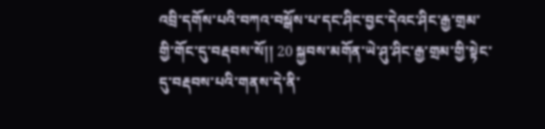འབྲི་དགོས་པའི་བཀའ་བསྒོས་པ་དང་ཤིང་བྱང་དེའང་ཤིང་རྒྱ་གྲམ་གྱི་གོང་དུ་བརྡབས་སོ།། 20 སྐྱབས་མགོན་ཡེ་ཤུ་ཤིང་རྒྱ་གྲམ་གྱི་སྟེང་དུ་བརྡབས་པའི་གནས་དེ་ནི་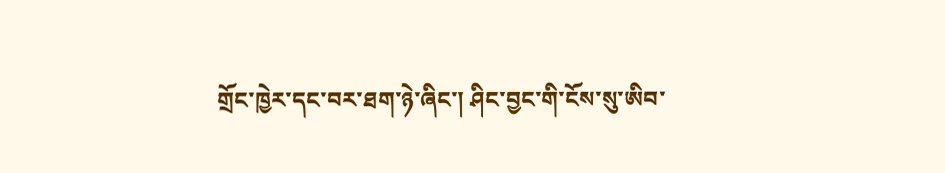གྲོང་ཁྱེར་དང་བར་ཐག་ཉེ་ཞིང་། ཤིང་བྱང་གི་ངོས་སུ་ཨིབ་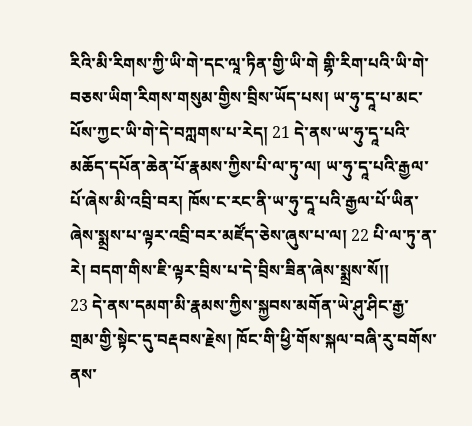རིའི་མི་རིགས་ཀྱི་ཡི་གེ་དང་ལཱ་ཏིན་གྱི་ཡི་གེ གྷི་རིག་པའི་ཡི་གེ་བཅས་ཡིག་རིགས་གསུམ་གྱིས་བྲིས་ཡོད་པས། ཡ་ཧུ་དཱ་པ་མང་པོས་ཀྱང་ཡི་གེ་དེ་བཀླགས་པ་རེད། 21 དེ་ནས་ཡ་ཧུ་དཱ་པའི་མཆོད་དཔོན་ཆེན་པོ་རྣམས་ཀྱིས་པི་ལ་ཏུ་ལ། ཡ་ཧུ་དཱ་པའི་རྒྱལ་པོ་ཞེས་མི་འབྲི་བར། ཁོས་ང་རང་ནི་ཡ་ཧུ་དཱ་པའི་རྒྱལ་པོ་ཡིན་ཞེས་སྨྲས་པ་ལྟར་འབྲི་བར་མཛོད་ཅེས་ཞུས་པ་ལ། 22 པི་ལ་ཏུ་ན་རེ། བདག་གིས་ཇི་ལྟར་བྲིས་པ་དེ་བྲིས་ཟིན་ཞེས་སྨྲས་སོ།།
23 དེ་ནས་དམག་མི་རྣམས་ཀྱིས་སྐྱབས་མགོན་ཡེ་ཤུ་ཤིང་རྒྱ་གྲམ་གྱི་སྟེང་དུ་བརྡབས་རྗེས། ཁོང་གི་ཕྱི་གོས་སྐལ་བཞི་རུ་བགོས་ནས་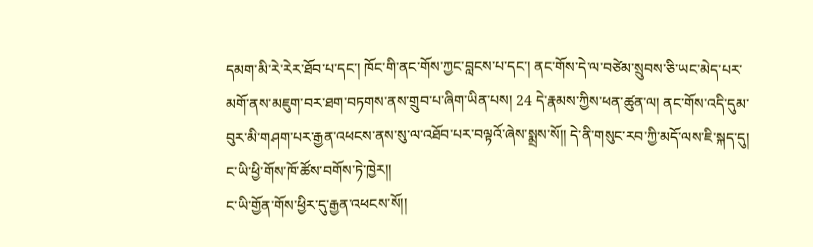དམག་མི་རེ་རེར་ཐོབ་པ་དང་། ཁོང་གི་ནང་གོས་ཀྱང་བླངས་པ་དང་། ནང་གོས་དེ་ལ་བཙེམ་སྲུབས་ཅི་ཡང་མེད་པར་མགོ་ནས་མཇུག་བར་ཐག་བཏགས་ནས་གྲུབ་པ་ཞིག་ཡིན་པས། 24 དེ་རྣམས་ཀྱིས་ཕན་ཚུན་ལ། ནང་གོས་འདི་དུམ་བུར་མི་གཤག་པར་རྒྱན་འཕངས་ནས་སུ་ལ་འཐོབ་པར་བལྟའོ་ཞེས་སྨྲས་སོ།། དེ་ནི་གསུང་རབ་ཀྱི་མདོ་ལས་ཇི་སྐད་དུ།
ང་ཡི་ཕྱི་གོས་ཁོ་ཚོས་བགོས་ཏེ་ཁྱེར།།
ང་ཡི་གྱོན་གོས་ཕྱིར་དུ་རྒྱན་འཕངས་སོ།།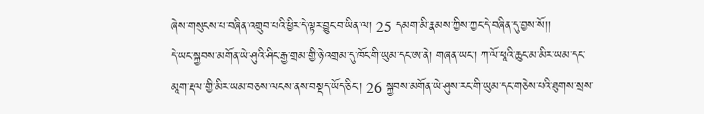ཞེས་གསུངས་པ་བཞིན་འགྲུབ་པའི་ཕྱིར་དེ་ལྟར་བྱུང་བ་ཡིན་ལ། 25 དམག་མི་རྣམས་ཀྱིས་ཀྱང་དེ་བཞིན་དུ་བྱས་སོ།།
དེ་ཡང་སྐྱབས་མགོན་ཡེ་ཤུའི་ཤིང་རྒྱ་གྲམ་གྱི་ཉེ་འགྲམ་དུ་ཁོང་གི་ཡུམ་དང་ཨ་ནེ། གཞན་ཡང་། ཀ་ལོ་ཕཱའི་ཆུང་མ་མིར་ཡམ་དང་མཱག་རྡལ་གྱི་མིར་ཡམ་བཅས་ལངས་ནས་བསྡད་ཡོད་ཅིང་། 26 སྐྱབས་མགོན་ཡེ་ཤུས་རང་གི་ཡུམ་དང་གཅེས་པའི་ཐུགས་སྲས་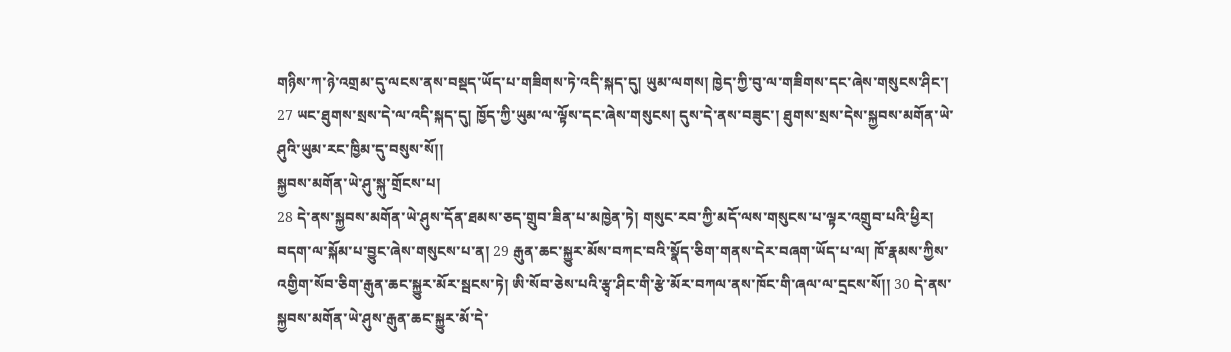གཉིས་ཀ་ཉེ་འགྲམ་དུ་ལངས་ནས་བསྡད་ཡོད་པ་གཟིགས་ཏེ་འདི་སྐད་དུ། ཡུམ་ལགས། ཁྱེད་ཀྱི་བུ་ལ་གཟིགས་དང་ཞེས་གསུངས་ཤིང་། 27 ཡང་ཐུགས་སྲས་དེ་ལ་འདི་སྐད་དུ། ཁྱོད་ཀྱི་ཡུམ་ལ་ལྟོས་དང་ཞེས་གསུངས། དུས་དེ་ནས་བཟུང་། ཐུགས་སྲས་དེས་སྐྱབས་མགོན་ཡེ་ཤུའི་ཡུམ་རང་ཁྱིམ་དུ་བསུས་སོ།།
སྐྱབས་མགོན་ཡེ་ཤུ་སྐུ་གྲོངས་པ།
28 དེ་ནས་སྐྱབས་མགོན་ཡེ་ཤུས་དོན་ཐམས་ཅད་གྲུབ་ཟིན་པ་མཁྱེན་ཏེ། གསུང་རབ་ཀྱི་མདོ་ལས་གསུངས་པ་ལྟར་འགྲུབ་པའི་ཕྱིར། བདག་ལ་སྐོམ་པ་བྱུང་ཞེས་གསུངས་པ་ན། 29 རྒུན་ཆང་སྐྱུར་མོས་བཀང་བའི་སྣོད་ཅིག་གནས་དེར་བཞག་ཡོད་པ་ལ། ཁོ་རྣམས་ཀྱིས་འགྱིག་སོབ་ཅིག་རྒུན་ཆང་སྐྱུར་མོར་སྦངས་ཏེ། ཨི་སོབ་ཅེས་པའི་རྩྭ་ཤིང་གི་རྩེ་མོར་བཀལ་ནས་ཁོང་གི་ཞལ་ལ་དྲངས་སོ།། 30 དེ་ནས་སྐྱབས་མགོན་ཡེ་ཤུས་རྒུན་ཆང་སྐྱུར་མོ་དེ་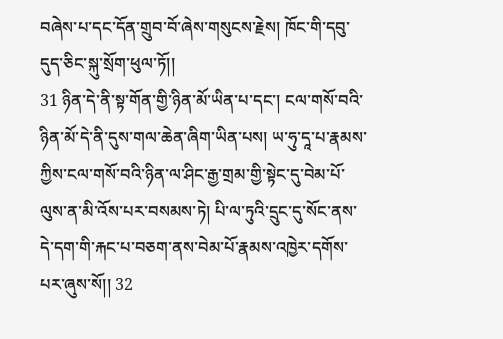བཞེས་པ་དང་དོན་གྲུབ་བོ་ཞེས་གསུངས་རྗེས། ཁོང་གི་དབུ་དུད་ཅིང་སྐུ་སྲོག་ཕུལ་ཏོ།།
31 ཉིན་དེ་ནི་སྟ་གོན་གྱི་ཉིན་མོ་ཡིན་པ་དང་། ངལ་གསོ་བའི་ཉིན་མོ་དེ་ནི་དུས་གལ་ཆེན་ཞིག་ཡིན་པས། ཡ་ཧུ་དཱ་པ་རྣམས་ཀྱིས་ངལ་གསོ་བའི་ཉིན་ལ་ཤིང་རྒྱ་གྲམ་གྱི་སྟེང་དུ་བེམ་པོ་ལུས་ན་མི་འོས་པར་བསམས་ཏེ། པི་ལ་ཏུའི་དྲུང་དུ་སོང་ནས་དེ་དག་གི་རྐང་པ་བཅག་ནས་བེམ་པོ་རྣམས་འཁྱེར་དགོས་པར་ཞུས་སོ།། 32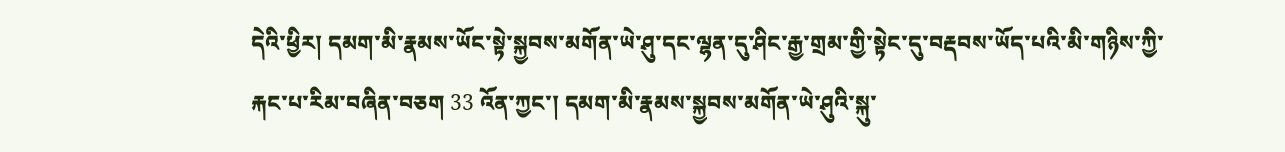དེའི་ཕྱིར། དམག་མི་རྣམས་ཡོང་སྟེ་སྐྱབས་མགོན་ཡེ་ཤུ་དང་ལྷན་དུ་ཤིང་རྒྱ་གྲམ་གྱི་སྟེང་དུ་བརྡབས་ཡོད་པའི་མི་གཉིས་ཀྱི་རྐང་པ་རིམ་བཞིན་བཅག 33 འོན་ཀྱང་། དམག་མི་རྣམས་སྐྱབས་མགོན་ཡེ་ཤུའི་སྐུ་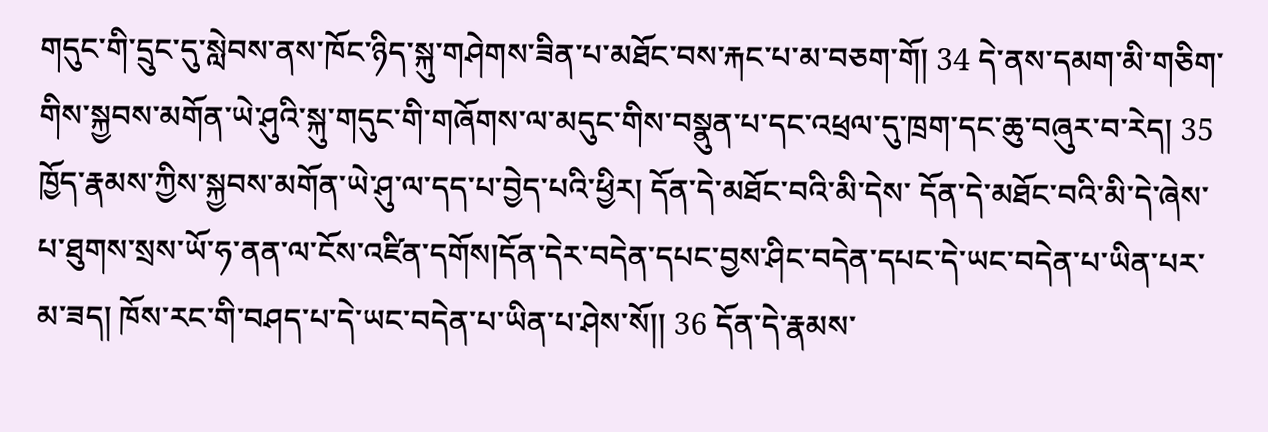གདུང་གི་དྲུང་དུ་སླེབས་ནས་ཁོང་ཉིད་སྐུ་གཤེགས་ཟིན་པ་མཐོང་བས་རྐང་པ་མ་བཅག་གོ། 34 དེ་ནས་དམག་མི་གཅིག་གིས་སྐྱབས་མགོན་ཡེ་ཤུའི་སྐུ་གདུང་གི་གཞོགས་ལ་མདུང་གིས་བསྣུན་པ་དང་འཕྲལ་དུ་ཁྲག་དང་ཆུ་བཞུར་བ་རེད། 35 ཁྱོད་རྣམས་ཀྱིས་སྐྱབས་མགོན་ཡེ་ཤུ་ལ་དད་པ་བྱེད་པའི་ཕྱིར། དོན་དེ་མཐོང་བའི་མི་དེས་ དོན་དེ་མཐོང་བའི་མི་དེ་ཞེས་པ་ཐུགས་སྲས་ཡོ་ཧ་ནན་ལ་ངོས་འཛིན་དགོས།དོན་དེར་བདེན་དཔང་བྱས་ཤིང་བདེན་དཔང་དེ་ཡང་བདེན་པ་ཡིན་པར་མ་ཟད། ཁོས་རང་གི་བཤད་པ་དེ་ཡང་བདེན་པ་ཡིན་པ་ཤེས་སོ།། 36 དོན་དེ་རྣམས་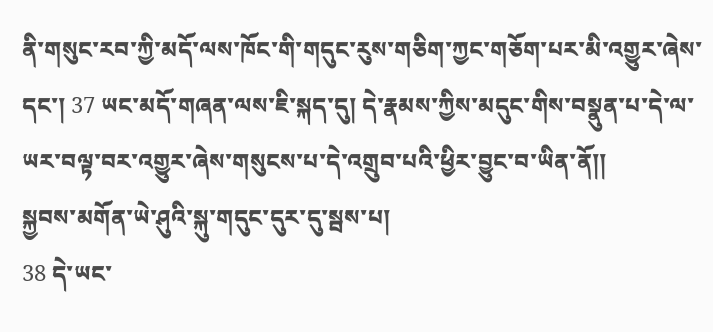ནི་གསུང་རབ་ཀྱི་མདོ་ལས་ཁོང་གི་གདུང་རུས་གཅིག་ཀྱང་གཅོག་པར་མི་འགྱུར་ཞེས་དང་། 37 ཡང་མདོ་གཞན་ལས་ཇི་སྐད་དུ། དེ་རྣམས་ཀྱིས་མདུང་གིས་བསྣུན་པ་དེ་ལ་ཡར་བལྟ་བར་འགྱུར་ཞེས་གསུངས་པ་དེ་འགྲུབ་པའི་ཕྱིར་བྱུང་བ་ཡིན་ནོ།།
སྐྱབས་མགོན་ཡེ་ཤུའི་སྐུ་གདུང་དུར་དུ་སྦས་པ།
38 དེ་ཡང་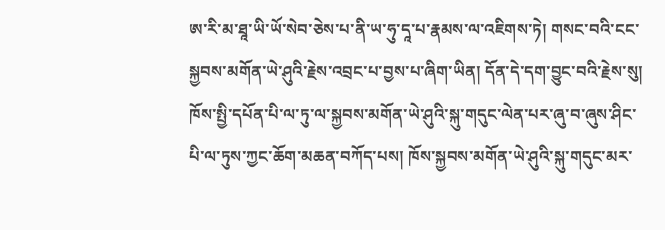ཨ་རི་མ་ཐཱ་ཡི་ཡོ་སེབ་ཅེས་པ་ནི་ཡ་ཧུ་དཱ་པ་རྣམས་ལ་འཇིགས་ཏེ། གསང་བའི་ངང་སྐྱབས་མགོན་ཡེ་ཤུའི་རྗེས་འབྲང་པ་བྱས་པ་ཞིག་ཡིན། དོན་དེ་དག་བྱུང་བའི་རྗེས་སུ། ཁོས་སྤྱི་དཔོན་པི་ལ་ཏུ་ལ་སྐྱབས་མགོན་ཡེ་ཤུའི་སྐུ་གདུང་ལེན་པར་ཞུ་བ་ཞུས་ཤིང་པི་ལ་ཏུས་ཀྱང་ཆོག་མཆན་བཀོད་པས། ཁོས་སྐྱབས་མགོན་ཡེ་ཤུའི་སྐུ་གདུང་མར་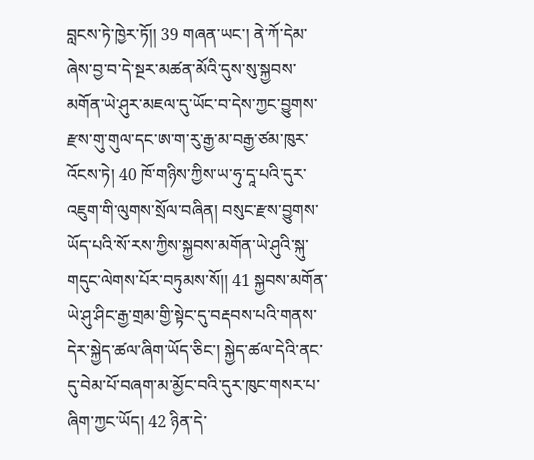བླངས་ཏེ་ཁྱེར་ཏོ།། 39 གཞན་ཡང་། ནེ་ཀོ་དེམ་ཞེས་བྱ་བ་དེ་སྔར་མཚན་མོའི་དུས་སུ་སྐྱབས་མགོན་ཡེ་ཤུར་མཇལ་དུ་ཡོང་བ་དེས་ཀྱང་བྱུགས་རྫས་གུ་གུལ་དང་ཨ་ག་རུ་རྒྱ་མ་བརྒྱ་ཙམ་ཁུར་འོངས་ཏེ། 40 ཁོ་གཉིས་ཀྱིས་ཡ་ཧུ་དཱ་པའི་དུར་འཇུག་གི་ལུགས་སྲོལ་བཞིན། བསུང་རྫས་བྱུགས་ཡོད་པའི་སོ་རས་ཀྱིས་སྐྱབས་མགོན་ཡེ་ཤུའི་སྐུ་གདུང་ལེགས་པོར་བཏུམས་སོ།། 41 སྐྱབས་མགོན་ཡེ་ཤུ་ཤིང་རྒྱ་གྲམ་གྱི་སྟེང་དུ་བརྡབས་པའི་གནས་དེར་སྐྱེད་ཚལ་ཞིག་ཡོད་ཅིང་། སྐྱེད་ཚལ་དེའི་ནང་དུ་བེམ་པོ་བཞག་མ་མྱོང་བའི་དུར་ཁུང་གསར་པ་ཞིག་ཀྱང་ཡོད། 42 ཉིན་དེ་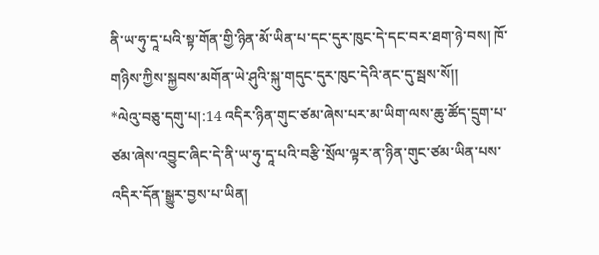ནི་ཡ་ཧུ་དཱ་པའི་སྟ་གོན་གྱི་ཉིན་མོ་ཡིན་པ་དང་དུར་ཁུང་དེ་དང་བར་ཐག་ཉེ་བས། ཁོ་གཉིས་ཀྱིས་སྐྱབས་མགོན་ཡེ་ཤུའི་སྐུ་གདུང་དུར་ཁུང་དེའི་ནང་དུ་སྦས་སོ།།
*ལེའུ་བཅུ་དགུ་པ།:14 འདིར་ཉིན་གུང་ཙམ་ཞེས་པར་མ་ཡིག་ལས་ཆུ་ཚོད་དྲུག་པ་ཙམ་ཞེས་འབྱུང་ཞིང་དེ་ནི་ཡ་ཧུ་དཱ་པའི་བརྩི་སྲོལ་ལྟར་ན་ཉིན་གུང་ཙམ་ཡིན་པས་འདིར་དོན་སྒྱུར་བྱས་པ་ཡིན།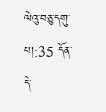ལེའུ་བཅུ་དགུ་པ།:35 དོན་དེ་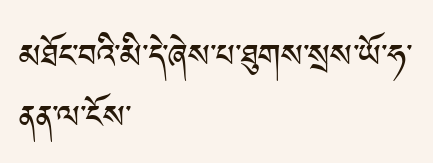མཐོང་བའི་མི་དེ་ཞེས་པ་ཐུགས་སྲས་ཡོ་ཧ་ནན་ལ་ངོས་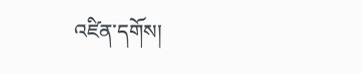འཛིན་དགོས།